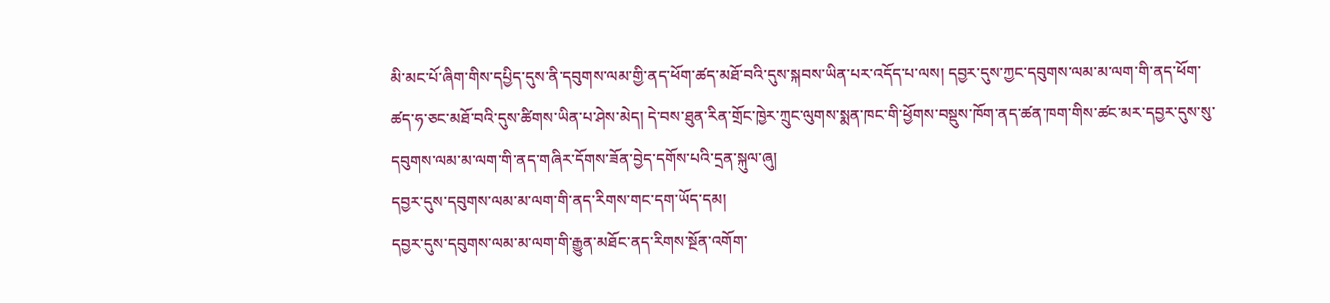མི་མང་པོ་ཞིག་གིས་དཔྱིད་དུས་ནི་དབུགས་ལམ་གྱི་ནད་ཕོག་ཚད་མཐོ་བའི་དུས་སྐབས་ཡིན་པར་འདོད་པ་ལས། དབྱར་དུས་ཀྱང་དབུགས་ལམ་མ་ལག་གི་ནད་ཕོག་ཚད་ཧ་ཅང་མཐོ་བའི་དུས་ཚིགས་ཡིན་པ་ཤེས་མེད། དེ་བས་ཐུན་རིན་གྲོང་ཁྱེར་ཀྲུང་ལུགས་སྨན་ཁང་གི་ཕྱོགས་བསྡུས་ཁོག་ནད་ཚན་ཁག་གིས་ཚང་མར་དབྱར་དུས་སུ་དབུགས་ལམ་མ་ལག་གི་ནད་གཞིར་དོགས་ཟོན་བྱེད་དགོས་པའི་དྲན་སྐུལ་ཞུ།
དབྱར་དུས་དབུགས་ལམ་མ་ལག་གི་ནད་རིགས་གང་དག་ཡོད་དམ།
དབྱར་དུས་དབུགས་ལམ་མ་ལག་གི་རྒྱུན་མཐོང་ནད་རིགས་སྔོན་འགོག་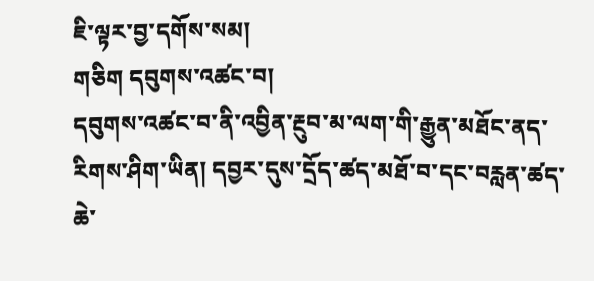ཇི་ལྟར་བྱ་དགོས་སམ།
གཅིག དབུགས་འཚང་བ།
དབུགས་འཚང་བ་ནི་འབྱིན་རྔུབ་མ་ལག་གི་རྒྱུན་མཐོང་ནད་རིགས་ཤིག་ཡིན། དབྱར་དུས་དྲོད་ཚད་མཐོ་བ་དང་བརླན་ཚད་ཆེ་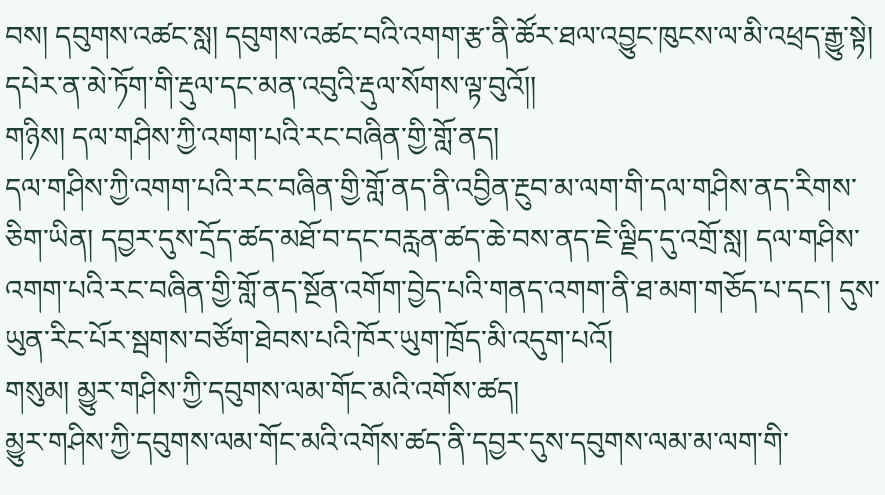བས། དབུགས་འཚང་སླ། དབུགས་འཚང་བའི་འགག་རྩ་ནི་ཚོར་ཐལ་འབྱུང་ཁུངས་ལ་མི་འཕྲད་རྒྱུ་སྟེ། དཔེར་ན་མེ་ཏོག་གི་རྡུལ་དང་མན་འབུའི་རྡུལ་སོགས་ལྟ་བུའོ།།
གཉིས། དལ་གཤིས་ཀྱི་འགག་པའི་རང་བཞིན་གྱི་གློ་ནད།
དལ་གཤིས་ཀྱི་འགག་པའི་རང་བཞིན་གྱི་གློ་ནད་ནི་འབྱིན་རྔུབ་མ་ལག་གི་དལ་གཤིས་ནད་རིགས་ཅིག་ཡིན། དབྱར་དུས་དྲོད་ཚད་མཐོ་བ་དང་བརླན་ཚད་ཆེ་བས་ནད་ཇེ་ལྗིད་དུ་འགྲོ་སླ། དལ་གཤིས་འགག་པའི་རང་བཞིན་གྱི་གློ་ནད་སྔོན་འགོག་བྱེད་པའི་གནད་འགག་ནི་ཐ་མག་གཅོད་པ་དང་། དུས་ཡུན་རིང་པོར་སྦགས་བཙོག་ཐེབས་པའི་ཁོར་ཡུག་ཁྲོད་མི་འདུག་པའོ།
གསུམ། མྱུར་གཤིས་ཀྱི་དབུགས་ལམ་གོང་མའི་འགོས་ཚད།
མྱུར་གཤིས་ཀྱི་དབུགས་ལམ་གོང་མའི་འགོས་ཚད་ནི་དབྱར་དུས་དབུགས་ལམ་མ་ལག་གི་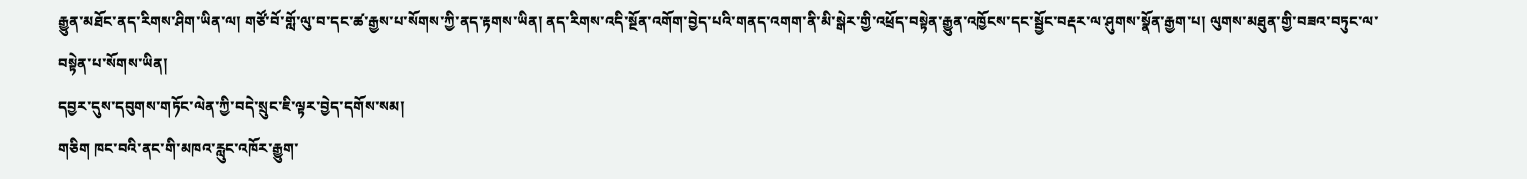རྒྱུན་མཐོང་ནད་རིགས་ཤིག་ཡིན་ལ། གཙོ་བོ་གློ་ལུ་བ་དང་ཚ་རྒྱས་པ་སོགས་ཀྱི་ནད་རྟགས་ཡིན། ནད་རིགས་འདི་སྔོན་འགོག་བྱེད་པའི་གནད་འགག་ནི་མི་སྒེར་གྱི་འཕྲོད་བསྟེན་རྒྱུན་འཁྱོངས་དང་སྦྱོང་བརྡར་ལ་ཤུགས་སྣོན་རྒྱག་པ། ལུགས་མཐུན་གྱི་བཟའ་བཏུང་ལ་བསྟེན་པ་སོགས་ཡིན།
དབྱར་དུས་དབུགས་གཏོང་ལེན་ཀྱི་བདེ་སྲུང་ཇི་ལྟར་བྱེད་དགོས་སམ།
གཅིག ཁང་བའི་ནང་གི་མཁའ་རླུང་འཁོར་རྒྱུག་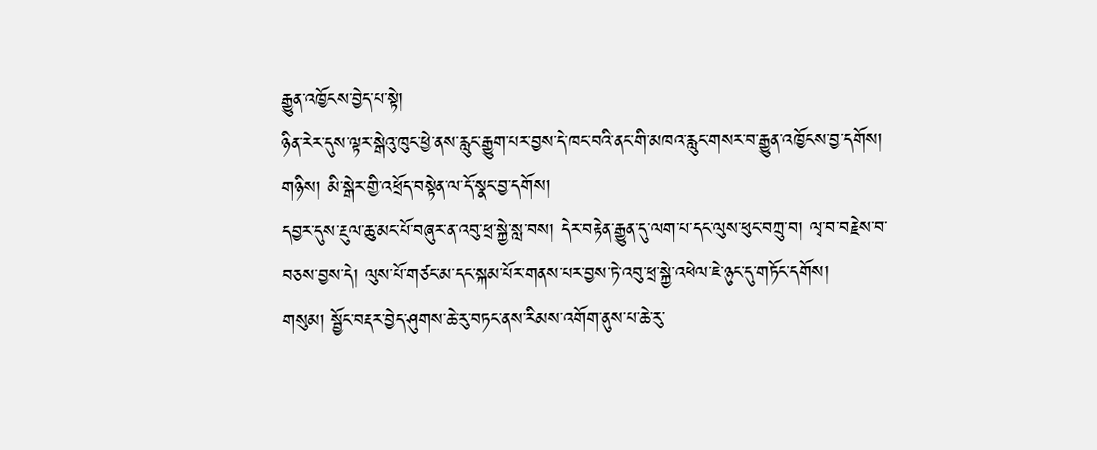རྒྱུན་འཁྱོངས་བྱེད་པ་སྟེ།
ཉིན་རེར་དུས་ལྟར་སྒེའུ་ཁུང་ཕྱེ་ནས་རླུང་རྒྱུག་པར་བྱས་དེ་ཁང་བའི་ནང་གི་མཁའ་རླུང་གསར་བ་རྒྱུན་འཁྱོངས་བྱ་དགོས།
གཉིས། མི་སྒེར་གྱི་འཕྲོད་བསྟེན་ལ་དོ་སྣང་བྱ་དགོས།
དབྱར་དུས་རྔུལ་ཆུ་མང་པོ་བཞུར་ན་འབུ་ཕྲ་སྐྱེ་སླ་བས། དེར་བརྟེན་རྒྱུན་དུ་ལག་པ་དང་ལུས་ཕུང་བཀྲུ་བ། ལྭ་བ་བརྗེས་བ་བཅས་བྱས་དེ། ལུས་པོ་གཙང་མ་དང་སྐམ་པོར་གནས་པར་བྱས་ཏེ་འབུ་ཕྲ་སྐྱེ་འཕེལ་ཇེ་ཉུང་དུ་གཏོང་དགོས།
གསུམ། སྦྱོང་བརྡར་བྱེད་ཤུགས་ཆེ་རུ་བཏང་ནས་རིམས་འགོག་ནུས་པ་ཆེ་རུ་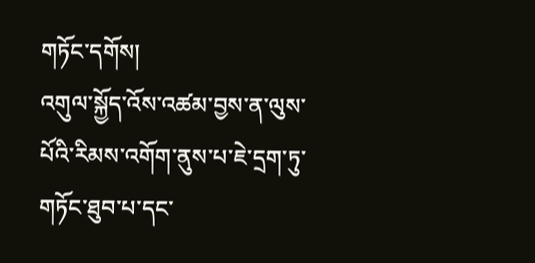གཏོང་དགོས།
འགུལ་སྐྱོད་འོས་འཚམ་བྱས་ན་ལུས་པོའི་རིམས་འགོག་ནུས་པ་ཇེ་དྲག་ཏུ་གཏོང་ཐུབ་པ་དང་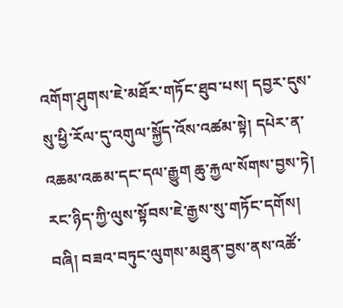འགོག་ཤུགས་ཇེ་མཐོར་གཏོང་ཐུབ་པས། དབྱར་དུས་སུ་ཕྱི་རོལ་དུ་འགུལ་སྐྱོད་འོས་འཚམ་སྟེ། དཔེར་ན་འཆམ་འཆམ་དང་དལ་རྒྱུག ཆུ་རྐྱལ་སོགས་བྱས་ཏེ། རང་ཉིད་ཀྱི་ལུས་སྟོབས་ཇེ་རྒྱས་སུ་གཏོང་དགོས།
བཞི། བཟའ་བཏུང་ལུགས་མཐུན་བྱས་ནས་འཚོ་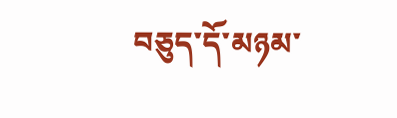བཅུད་དོ་མཉམ་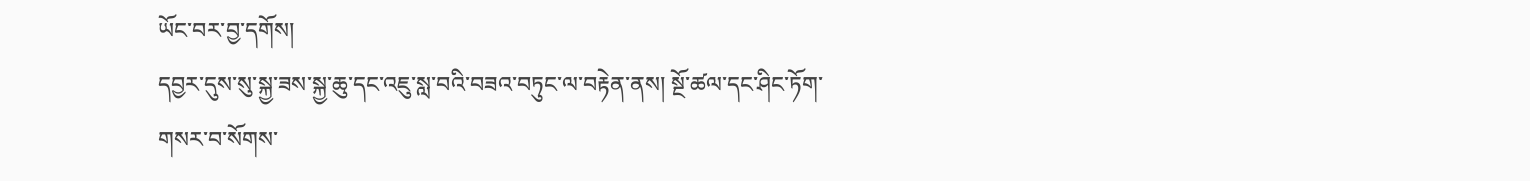ཡོང་བར་བྱ་དགོས།
དབྱར་དུས་སུ་སྐྱ་ཟས་སྐྱ་ཆུ་དང་འཇུ་སླ་བའི་བཟའ་བཏུང་ལ་བརྟེན་ནས། སྔོ་ཚལ་དང་ཤིང་ཏོག་གསར་བ་སོགས་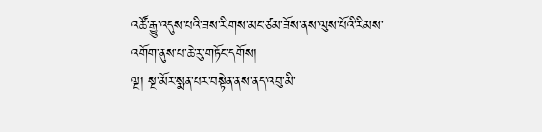འཚོ་རྒྱུ་འདུས་པའི་ཟས་རིགས་མང་ཙམ་ཟོས་ནས་ལུས་པོའི་རིམས་འགོག་ནུས་པ་ཆེ་རུ་གཏོང་དགོས།
ལྔ། སྔ་མོར་སྨན་པར་བསྟེན་ནས་ནད་འབུ་མི་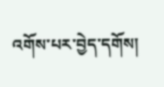འགོས་པར་བྱེད་དགོས།